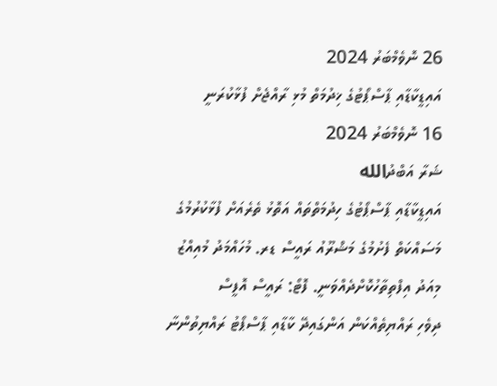26 ނޮވެމްބަރު 2024
އައިޑީކާޑާއި ޕާސްޕޯޓުގެ ޚިދުމަތް މުޅި ރާއްޖެށް ފުޅާކުރަނީ
16 ނޮވެމްބަރު 2024
ޝަރާ އަބްދުالله
އައިޑީކާޑާއި ޕާސްޕޯޓުގެ ހިދުމަތްތައް އަތޮޅު ތެރެއަށް ފުޅާކުރުމުގެ މަސައްކަތް ފެށުމުގެ މަޝްރޫއު ރައީސް ޑރ. މުހައްމަދު މުއިއްޒު މިއަދު އިފްތިތާހުކޮށްދެއްވަނީ. ފޮޓޯ: ރައީސް އޮފީސް
ދިވެހި ރައްޔިތެއްކަން އަންގައިދޭ ކާޑާއި ޕާސްޕޯޓު ރައްޔިތުންނާ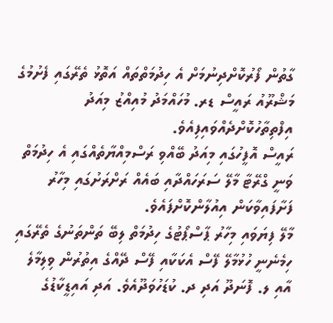ގާތުން ފޯރުކޮށްދިނުމަށް އެ ހިދުމަތްތައް އަތޮޅު ތެރޭގައި ފެށުމުގެ މަޝްރޫއު ރައީސް ޑރ. މުހައްމަދު މުއިއްޒު މިއަދު އިފްތިތާހުކޮށްދެއްވައިފިއެވެ.
ރައީސް އޮފީހުގައި މިއަދު ބޭއްވި ރަސްމިއްޔާތެއްގައި އެ ހިދުމަތް ވަނީ ގްރޭޓާ މާލޭ ސަރަހައްދާއި ބައެއް ރަށްރަށުގައި މިހާރު ފަށާފައިވާކަން އިއުލާންކޮށްފައެވެ.
މާލޭ ފިޔަވައި މިހާރު ޕާސްޕޯޓުގެ ހިދުމަތް ލިބޭ ތަންތަނުގެ ތެރޭގައި ހިމެނެނީ ހުޅުމާލޭ ފޭސް އެކަކާއި ފޭސް ދޭއްގެ އިތުރުން ވިލިމާލެ އާއި ލ. ފޮނަދޫ އަދި ދ. ކުޑަހުވަދޫއެވެ. އަދި އައިޑީކާޑުގެ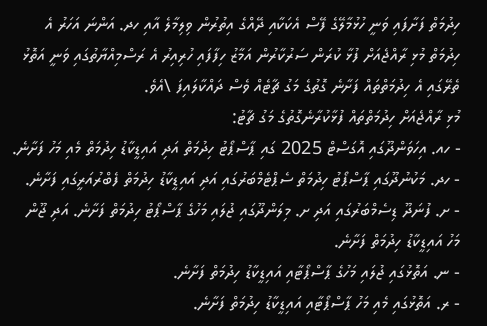ހިދުމަތް ފަށާފައި ވަނީ ހުޅުމާލޭގެ ފޭސް އެކަކާއި ދޭއްގެ އިތުރުން ވިލިމާލެ އާއި ހދ. އަންނަ އަހަރު އެ ހިދުމަތް މުޅި ރާއްޖެއަށް ފުޅާ ކުރަން ސަރުކާރުން އަމާޒު ހިފާފައި ހުރިއިރު އެ ރަސްމިއްޔާތުގައި ވަނީ އަތޮޅު ތެރޭގައި އެ ހިދުމަތްތައް ފަށާނެ ގޮތުގެ މަގު ޗާޓެއް ވެސް ދައްކާލައިފަ \އެވެ.
މުޅި ރާއްޖެއަށް ހިދުމަތްތައް ފުޅާކުރާނެގޮތުގެ މަގު ޗާޓު:
- ހއ. އިހަވަންދޫގައި އޮގަސްޓް 2025 ގައި ޕާސްޕޯޓު ހިދުމަތް އަދި އައިޑީކާޑު ހިދުމަތް މެއި މަހު ފަށާނެ.
- ހދ. މަކުނުދޫގައި ޕާސްޕޯޓު ހިދުމަތް ސެޕްޓެމްބަރުގައި އަދި އައިޑީކާޑު ހިދުމަތް ފެބްރުއަރީގައި ފަށާނެ.
- ށ. ފުނަދޫ ޑިސެމްބަރުގައި އަދި ށ. މިލަންދޫގައި ޖުލައި މަހުގެ ޕާސްޕޯޓު ހިދުމަތް ފަށާނެ. އަދި ޖޫން މަހު އައިޑީކާޑު ހިދުމަތް ފަށާނެ.
- ނ. އަތޮޅުގައި ޖުލައި މަހުގެ ޕާސްޕޯޓާއި އައިޑީކާޑު ހިދުމަތް ފަށާނެ.
- ރ. އަތޮޅުގައި މެއި މަހު ޕާސްޕޯޓާއި އައިޑީކާޑު ހިދުމަތް ފަށާނެ.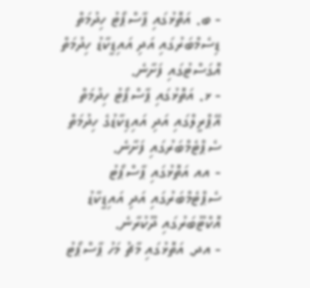- ބ. އަތޮޅުގައި ޕާސްޕޯޓު ހިދުމަތް ޑިސެމްބަރުގައި އަދި އައިޑީކާޑު ހިދުމަތް އޮގަސްޓުގައި ފަށާނެ.
- ޅ. އަތޮޅުގައި ޕާސްޕޯޓު ހިދުމަތް އޭޕްރީލްގައި އަދި އައިޑިކާޑުގެ ހިދުމަތް ސެޕްޓެމްބަރުގައި ފަށާނެ.
- އއ އަތޮޅުގައި ޕާސްޕޯޓު ސެޕްޓެމްބަރުގައި އަދި އައިޑީކާޑު އޮކްޓޫބަރުގައި ދޫކުރާނެ.
- އދ. އަތޮޅުގައި މާޗު މަހު ޕާސްޕޯޓު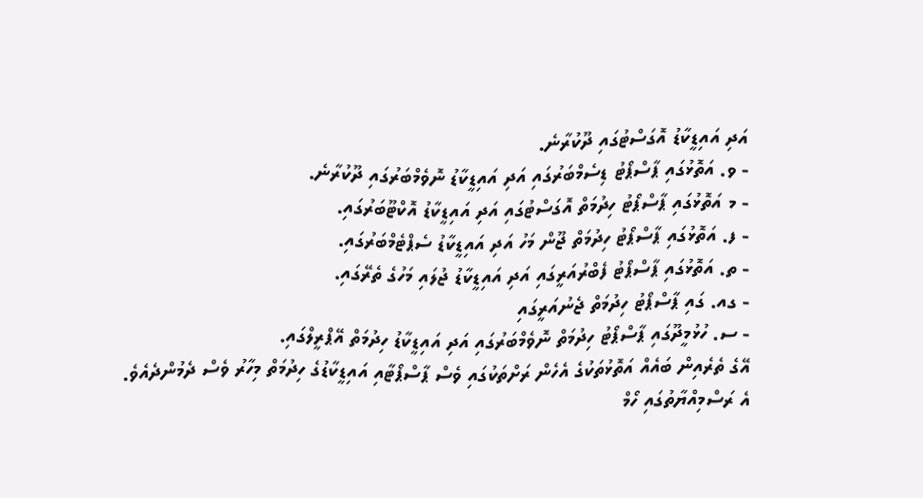އަދި އައިޑީކާޑު އޮގަސްޓުގައި ދޫކުރާނެ.
- ވ. އަތޮޅުގައި ޕާސްޕޯޓު ޑިސެމްބަރުގައި އަދި އައިޑީކާޑު ނޮވެމްބަރުގައި ދޫކުރާނެ.
- މ އަތޮޅުގައި ޕާސްޕޯޓު ހިދުމަތް އޮގަސްޓުގައި އަދި އައިޑީކާޑު އޮކްޓޫބަރުގައި.
- ފ. އަތޮޅުގައި ޕާސްޕޯޓު ހިދުމަތް ޖޫން މަހު އަދި އައިޑީކާޑު ސެޕްޓެމްބަރުގައި.
- ތ. އަތޮޅުގައި ޕާސްޕޯޓު ފެބްރުއަރީގައި އަދި އައިޑީކާޑު ޖުލައި މަހުގެ ތެރޭގައި.
- ގއ. ގައި ޕާސްޕޯޓު ހިދުމަތް ޖެނުއަރީގައި
- ސ. ހުޅުމީދޫގައި ޕާސްޕޯޓު ހިދުމަތް ނޮވެމްބަރުގައި އަދި އައިޑީކާޑު ހިދުމަތް އޭޕްރީލްގައި.
އޭގެ ތެރެއިން ބައެއް އަތޮޅުތަކުގެ އެހެން ރަށްތަކުގައި ވެސް ޕާސްޕޯޓާއި އައިޑީކާޑުގެ ހިދުމަތް މިހާރު ވެސް ދެމުންދެއެވެ.
އެ ރަސްމިއްޔާތުގައި ހޯމް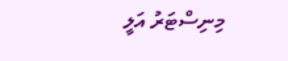މިނިސްޓަރު އަލީ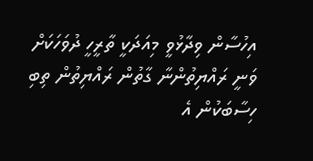އިހުސާން ވިދާޅުވީ މިއަދަކީ ތާރީހީ ދުވަހަކަށް ވަނީ ރައްޔިތުންނާ ގާތުން ރައްޔިތުން ތިބި ހިސާބަކުން އެ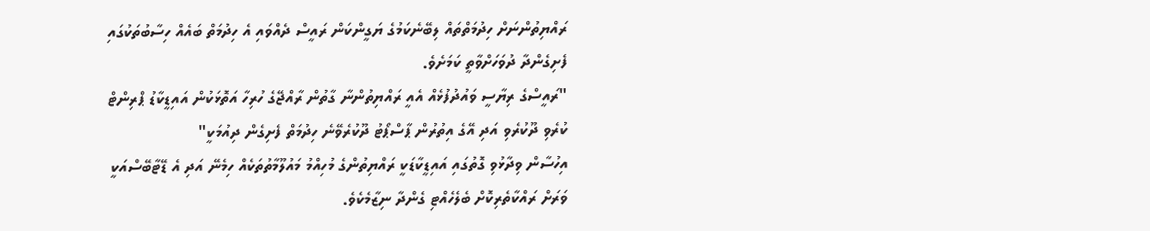ރައްޔިތުންނަށް ހިދުމަތްތައް ލިބޭނެކަމުގެ ޔަގީންކަން ރައީސް ދެއްވައި އެ ހިދުމަތް ބައެއް ހިސާބުތަކުގައި ފެށިގެންދާ ދުވަހަށްވާތީ ކަމަށެވެ.
"ރައީސްގެ ރިޔާސީ ވައުދުފުޅެއް އެއީ ރައްޔިތުންނާ ގާތުން ރާއްޖޭގެ ހުރިހާ އަތޮޅަކުން އައިޑީކާޑު ޕްރިންޓް ކުރެވި ދޫކުރެވި އަދި އޭގެ އިތުރުން ޕާސްޕޯޓު ދޫކުރެވޭނެ ހިދުމަތް ފެށިގެން ދިއުމަކީ"
އިހުސާން ވިދާޅުވި ގޮތުގައި އައިޑީކާޑަކީ ރައްޔިތުންގެ މުހިއްމު މައުލޫމާތުތަކެއް ހިމެނޭ އަދި އެ ޑޭޓާބޭސްއަކީ ވަރަށް ރައްކާތެރިކޮށް ބެލެހެއްޓި ގެންދާ ނިޒާމެކެވެ.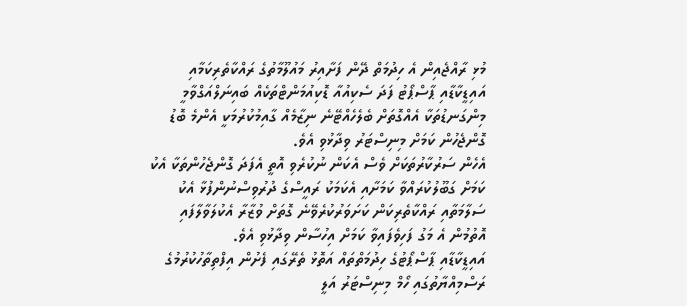މުޅި ރާއްޖެއިން އެ ހިދުމަތް ދޭން ފަށާއިރު މައުލޫމާތުގެ ރައްކާތެރިކަމާއި އައިޑީކާޑާއި ޕާސްޕޯޓު ފަދަ ސެކިއުއާ ޑޮކިއުމަންޓްތަކެއް ބައިނަލްއަގްވާމީ މިންގަނޑުތަކާ އެއްގޮތަށް ބެލެހެއްޓޭނެ ނިޒާމެއް ގާއިމުކުރުމަކީ އެންމެ ބޮޑު ގޮންޖެހުން ކަމަށް މިނިސްޓަރު ވިދާޅުވި އެވެ.
އެހެން ސަރުކާރުތަކަށް ވެސް އެކަން ނުކުރެވި އޮތީ އެފަދަ ގޮންޖެހުންތަކާ އެކު ކަމަށް ގަބޫލުކުރައްވާ ކަމަށާއި އެކަމަކު ރައީސްގެ ދުރުވިސްނުންފުޅާ އެކު ސަލާމަތާއި ރައްކާތެރިކަން ކަށަވަރުކުރެވޭނެ ގޮތަށް ވުޒާރާ އެކުލަވާލާފައި އޮތުމުން އެ މަގު ފަހިވެފައިވާ ކަމަށް އިހުސާން ވިދާޅުވި އެވެ.
އައިޑީކާޑާއި ޕާސްޕޯޓުގެ ހިދުމަތްތައް އަތޮޅު ތެރޭގައި ފެށުން އިފްތިތާހުކުރުމުގެ ރަސްމިއްޔާތުގައި ހޯމް މިނިސްޓަރު އަލީ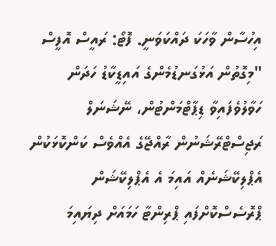އިހުސާން ވާހަކަ ދައްކަވަނީ. ފޮޓޯ: ރައީސް އޮފީސް
"މިގޮތުން އަޅުގަނޑުމެންގެ އައިޑީކާޑު ހަދަން ހަވާލުވެފައިވާ ޑިޕާޓްމަންޓުން، ނޭޝަނަލް ރަޖިސްޓްރޭޝަނުން ރާއްޖޭގެ އެއްވެސް ކަންކޮޅަކުން އެޕްލިކޭޝަނެއް އައިމަ އެ އެޕްލިކޭޝަން ޕްރޮސެސްކޮށްފައި ޕްރިންޓާ ހަމައަށް ދިޔައިމަ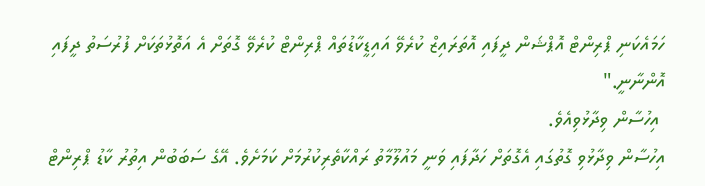ހަމައެކަނި ޕްރިންޓް އޮޕްޝަން ދީފައި އޮތަރައިޒް ކުރެވޭ އައިޑީކާޑުތައް ޕްރިންޓް ކުރެވޭ ގޮތަށް އެ އަތޮޅުތަކަށް ފުރުސަތު ދީފައި އޮންނާނީ."
 އިހުސާން ވިދާޅުވިއެވެ.
އިހުސާން ވިދާޅުވި ގޮތުގައި އެގޮތަށް ހަދާފައި ވަނީ މައުލޫމާތު ރައްކާތެރިކުރުމަށް ކަމަށެވެ. އޭގެ ސަބަބުން އިތުރު ކާޑު ޕްރިންޓް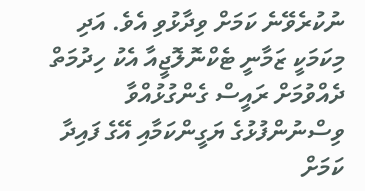ނުކުރެވޭނެ ކަމަށް ވިދާޅުވި އެވެ. އަދި މިކަމަކީ ޒަމާނީ ޓެކްނޮލޮޖީއާ އެކު ހިދުމަތް ދެއްވުމަށް ރައީސް ގެންގުޅުއްވާ ވިސްނުންފުޅުގެ ޔަގީންކަމާއި އޭގެ ފައިދާ ކަމަށް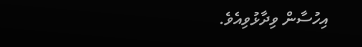އިހުސާން ވިދާޅުވިއެވެ.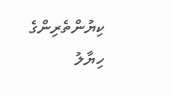ކިޔުންތެރިންގެ ހިޔާލު